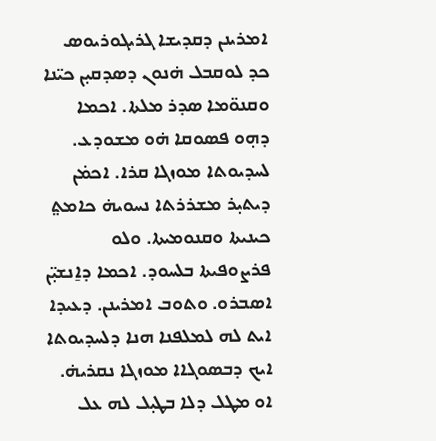ܐܡܪܝܢܢ ܕܩܕܝܫܐ ܓܪܝܓܘܪܝܘܣ ܟܕ ܠܘܩܒܠ ܗ̇ܢܘܢ ܕܣܕܩܝ̣ܢ ܟܝ̈ܢܐ ܘܩܢܘ̈ܡܐ ܣܕܪ ܡܠܬܐ. ܐܟܡܐ ܕܗ̣ܘ ܦܣܘܩܐ ܗ̇ܘ ܡܫܘܕܥ. ܠܚܕܝܘܬܐ ܡܘܙܓܐ ܩܪܐ. ܐܟܡ̇ܢ ܕܝܬܝ̣ܪ ܡܫܪܪܬܐ ܢܚܘܝܗ̇ ܟܐܡܬ݀ ܟܝܢܝܬܐ ܘܩܢܘܡܝܬܐ. ܘܠܘ ܦܪܨܘܦܝܬܐ ܒܠܚܘܕ. ܐܟܡܐ ܕܐ̱ܢܫܝ̣̈ܢ ܐܣܒܪܘ. ܘܬܘܒ ܐܡܪܝܢܢ. ܕܥܝܕܐ ܐܝܬ ܠܗ ܠܡܠܦܢܐ ܗܢܐ ܕܠܚܕܝܘܬܐ ܐܝܟ ܕܒܣܘܓܐܐ ܡܘܙܓܐ ܢܩܪܝܗ̇. ܐܘ ܡܛܠ ܕܠܐ ܒܛܝ̣ܠ ܠܗ ܥܠ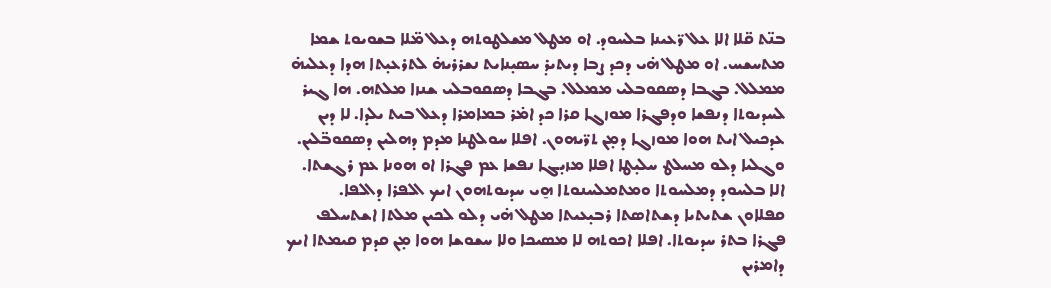ܒܢ̈ܬ ܩ̈ܠܐ ܐܠܐ ܥܠ ܪ̈ܥܝܢܐ ܒܠܚܘܕ. ܐܘ ܡܛܠ ܡܫܠܛܘܬܗ ܕܥܠ ܡ̈ܠܐ ܒܫܘܝܘܬ ܫܡܐ ܡܬܚܫܚ. ܐܘ ܡܛܠ ܗ̇ܝ ܕܟܕ ܨܒܐ ܕܝܬܝܪ̣ ܚܣܝ̣ܢܐܝܬ ܢܫܪܪܝܗ̇ ܠܬܪܥܝ̣ܬܐ ܗܕܐ ܕܥܠܝܗ̇ ܡܡܠܠ. ܒܓܒܐ ܕܣܩܘܒܠܝ ܡܡܠܠ. ܒܓܒܐ ܕܣܩܘܒܠܝ ܫܢܙܐ ܡܠܬܗ. ܗܐ ܓܝܪ ܠܚܕܝܘܬܐ ܕܢܦܫܐ ܘܕܦܓܪܐ ܡܘܙܓܐ ܩܪܐ ܟܕ ܐܡ̇ܪ ܒܡܐܡܪܐ ܕܥܠ ܒܝܬ ܝܠܕܐ. ܠܐ ܕܝܢ ܥܕܟܝܠ ܐܝܬ ܗܘܐ ܡܘܙܓܐ ܕܡ̣ܢ ܬܪ̈ܝܗܘܢ. ܐܦܠܐ ܚܘܠܛܢܐ ܡܕܡ ܕܗܠܝܢ ܕܣܩܘܒ̈ܠܝܢ. ܘܓܠܝܐ ܕܠܘ ܡܚܠܛ ܚܠܝ̣ܛܐ ܐܦܠܐ ܡܙܝ̣ܓܐ ܢܦܫܐ ܥܡ ܦܓܪܐ ܐܘ ܗܘܢܐ ܥܡ ܪܓܫܬܐ. ܐܠܐ ܒܠܚܘܕ ܕܡܠܚܘܬܐ ܘܡܬܡܠܚܢܘܬܐ ܗ̱ܝ ܚܕܝܘܬܗܘܢ ܐܝܟ ܐܠܦܪܐ ܕܐܠܦܐ.
ܩܦܠܐܘܢ ܫܬܝܬܝܐ ܕܫܬܐܣܬܐ ܪܒܝ̣ܥܝܬܐ ܡܛܠ ܗ̇ܝ ܕܠܘ ܠܟܝܢ ܡܠܬܐ ܐܫܬܚܠܦ ܦܓܪܐ ܒܬܪ ܚܕܝܘܬܐ. ܐܦܠܐ ܐܟܘܬܗ ܠܐ ܡܣܝܟܐ ܘܠܐ ܚܫܘܫܐ ܗܘܐ ܡ̣ܢ ܩܕܡ ܩܝܡܬܐ ܐܝܟ ܕܐܡܪܝܢ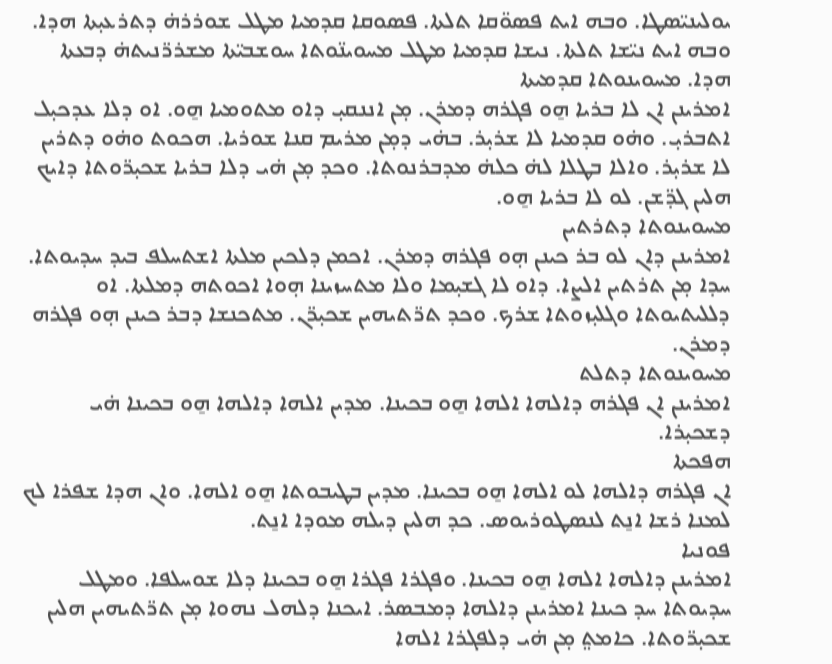ܝܘܠܝܢܝ̈ܣܛܐ. ܘܒܗ ܐܝܬ ܦܣܘ̈ܩܐ ܬܠܬܐ. ܦܣܘܩܐ ܩܕܡܝܐ ܡܛܠ ܫܘܪܪܗ̇ ܕܬܪܥܝ̣ܬܐ ܗܕܐ. ܘܒܗ ܐܝܬ ܢܝ̈ܫܐ ܬܠܬܐ. ܢܝܫܐ ܩܕܡܝܐ ܡܛܠ ܡܚܘܝܢ̈ܘܬܐ ܚܘܫܒܝ̈ܬܐ ܡܫܪܪ̈ܢܝܬܗ̇ ܕܒܥܬܐ ܗܕܐ. ܡܚܘܝܢܘܬܐ ܩܕܡܝܬܐ
ܐܡܪܝܢܢ ܐܢ ܠܐ ܒܪܝܐ ܗ̱ܘ ܦܓܪܗ ܕܡܪܢ. ܡ̣ܢ ܐܢܢܩܝ̣ ܕܐܘ ܡܬܘܡܝܐ ܗ̱ܘ. ܐܘ ܕܠܐ ܥܕܟܝ̣ܠ ܐܬܒܪܝ̣. ܘܗ̇ܘ ܩܕܡܝܐ ܠܐ ܫܪܝ̣ܪ. ܒܗ̇ܝ ܕܡ̣ܢ ܡܪܝܡ ܩܢܐ ܫܘܪܝܐ. ܗܟܘܬ ܘܗ̇ܘ ܕܬܪܝܢ ܠܐ ܫܪܝ̣ܪ. ܘܐܠܐ ܒܛܠܐ ܠܗ̇ ܟܠܗ̇ ܡܕܒܪܢܘܬܐ. ܘܟܕ ܡ̣ܢ ܗ̇ܝ ܕܠܐ ܒܪܝܐ ܫܟܝ̣ܪ̈ܘܬܐ ܕܐܝܟ ܗܠܝܢ ܓܕ̈ܫܢ. ܠܘ ܠܐ ܒܪܝܐ ܗ̱ܘ.
ܡܚܘܝܢܘܬܐ ܕܬܪܬܝܢ
ܐܡܪܝܢܢ ܕܐܢ ܠܘ ܒܪ ܟܝܢܢ ܗ̣ܘ ܦܓܪܗ ܕܡܪܢ. ܐܟܡܢ ܕܠܟܝܢ ܡܠܬܐ ܐܫܬܚܠܦ ܒܝܕ ܚܕܝܘܬܐ. ܚܕܐ ܡ̣ܢ ܬܪܬܝܢ ܐܠܨܐ. ܕܐܘ ܠܐ ܓܫܝ̣ܡܐ ܘܠܐ ܡܬܚܙܝܢܐ ܗ̣ܘܐ ܐܟܘܬܗ ܕܡܠܬܐ. ܐܘ ܕܠܠܝܬܝܘܬܐ ܘܓܠܝ̣ܙܘܬܐ ܫܪܟ. ܘܟܕ ܬܪ̈ܬܝܗܝܢ ܫܟܝ̣ܪ̈ܢ. ܡܬܟܢܫܐ ܕܒܪ ܟܝܢܢ ܗ̣ܘ ܦܓܪܗ ܕܡܪܢ.
ܡܚܘܝܢܘܬܐ ܕܬܠܬ
ܐܡܪܝܢܢ ܐܢ ܦܓܪܗ ܕܐܠܗܐ ܐܠܗܐ ܗ̱ܘ ܒܟܝܢܐ. ܡܕܝܢ ܐܠܗܐ ܕܐܠܗܐ ܗ̱ܘ ܒܟܝܢܐ ܗ̇ܝ ܕܫܟܝ̣ܪܐ.
ܗܦܟܬܐ
ܐܢ ܦܓܪܗ ܕܐܠܗܐ ܠܘ ܐܠܗܐ ܗ̱ܘ ܒܟܝܢܐ. ܡܕܝܢ ܒܛܝܒܘܬܐ ܗ̱ܘ ܐܠܗܐ. ܘܐܢ ܗܕܐ ܫܦܪܐ ܠܟ ܠܡܢܐ ܪܫܐ ܐܢ̱ܬ ܠܢܣܛܘܪܝܘܣ. ܟܕ ܗܠܝܢ ܕܝܠܗ ܡܘܕܐ ܐܢ̱ܬ.
ܦܘܢܝܐ
ܐܡܪܝܢܢ ܕܐܠܗܐ ܐܠܗܐ ܗ̱ܘ ܒܟܝܢܐ. ܘܦܓܪܐ ܦܓܪܐ ܗ̱ܘ ܒܟܝܢܐ ܕܠܐ ܫܘܚܠܦܐ. ܘܡܛܠ ܚܕܝܘܬܐ ܚܕ ܟܝܢܐ ܐܡܪܝܢܢ ܕܐܠܗܐ ܕܡܒܣܪ. ܐܝܟܢܐ ܕܠܗܠ ܢܗܘܐ ܡ̣ܢ ܬܪ̈ܬܝܗܝܢ ܗܠܝܢ ܫܟܝ̣ܪ̈ܘܬܐ. ܟܐܡܬ݀ ܡ̣ܢ ܗ̇ܝ ܕܠܦܓܪܐ ܐܠܗܐ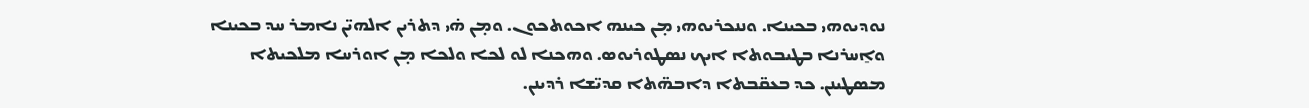ܢܘܕܝܘܗܝ ܒܟܝܢܐ. ܘܢܢܟܪܝܘܗܝ ܡ̣ܢ ܟܝܢܗ ܐܟܘܬܟܘܢ. ܘܡ̣ܢ ܗ̇ܝ ܕܬܪܝܢ ܐܠܗܝ̈ܢ ܢܐܡܪ ܚܕ ܒܟܝܢܐ ܘܐ̱ܚܪܢܐ ܒܛܝܒܘܬܐ ܐܝܟ ܢܣܛܘܪܝܘܣ. ܘܗܟܢܐ ܠܘ ܠܟܐ ܘܠܟܐ ܡ̣ܢ ܐܘܪܚܐ ܡܠܟܝܬܐ ܡܣܛܝܢܢ. ܟܕ ܒܥܩ̈ܒܬܐ ܕܐܒܗ̈ܬܐ ܩܕܝ̈ܫܐ ܪܕܝܢܢ.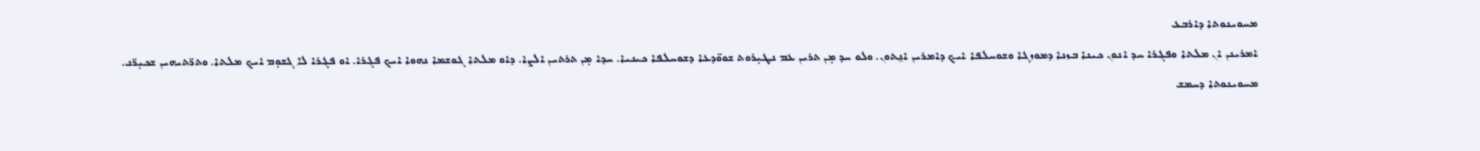ܡܚܘܝܢܘܬܐ ܕܐܪܒܥ
ܐܡܪܝܢܢ ܐܢ ܡܠܬܐ ܘܦܓܪܐ ܚܕ ܐܢܘܢ ܟܝܢܐ ܒܙܢܐ ܕܡܘܙܓܐ ܘܫܘܚܠܦܐ ܐܝܟ ܕܐܡܪܝܢ ܐܢ̱ܬܘܢ. ܘܠܘ ܚܕ ܡ̣ܢ ܬܪܝܢ ܥܡ ܢܛܝ̣ܪܘܬ ܫܘܘ̈ܕܥܐ ܕܫܘܚܠܦܐ ܟܝܢܝܐ. ܚܕܐ ܡ̣ܢ ܬܪܬܝܢ ܐܠܨܐ. ܕܐܘ ܡܠܬܐ ܓܘܫܡܐ ܢܗܘܐ ܐܝܟ ܦܓܪܐ. ܐܘ ܦܓܪܐ ܠܐ ܓܫܘ̣ܡ ܐܝܟ ܡܠܬܐ. ܘܬܪ̈ܬܝܗܝܢ ܫܟܝ̣ܪ̈ܢ.
ܡܚܘܝܢܘܬܐ ܕܚܡܫ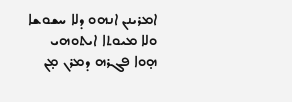ܐܡܪܝܢܢ ܐܢܗܘ ܕܠܐ ܚܫܘܫܐ ܘܠܐ ܡܝܘܬܐ ܐܝܬܘܗܝ ܗ̣ܘܐ ܦܓܪܗ ܕܡܪܢ ܡ̣ܢ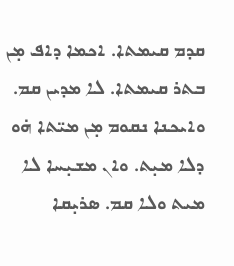ܩܕܡ ܩܝܡܬܐ. ܐܟܡܐ ܕܐܦ ܡ̣ܢ ܒܬܪ ܩܝܡܬܐ. ܠܐ ܡܕܝܢ ܩܡ. ܘܐܝܟܢܐ ܢܩܘܡ ܡ̣ܢ ܡܝ̈ܬܐ ܗ̇ܘ ܕܠܐ ܡܝ̣ܬ. ܘܐܢ ܡܫܝ̣ܚܐ ܠܐ ܡܝܬ ܘܠܐ ܩܡ. ܣܪܝ̣ܩܐ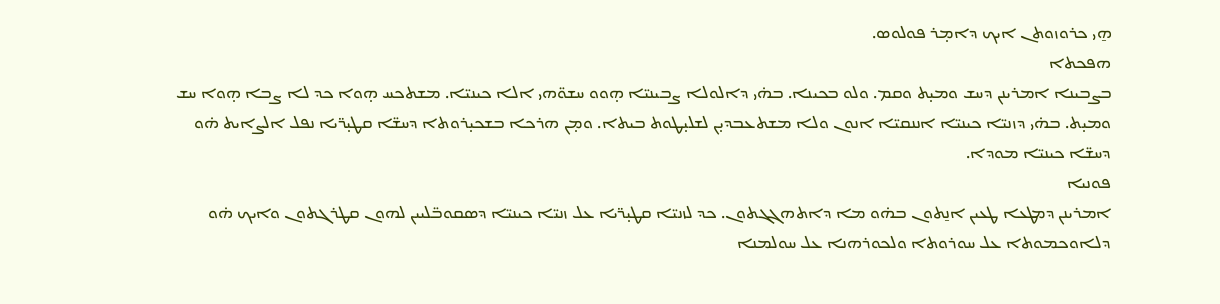ܗ̱ܝ ܟܪܘܙܘܬܢ ܐܝܟ ܕܐܡ̣ܪ ܦܘܠܘܣ.
ܗܦܟܬܐ
ܒܨܒܝܢܐ ܐܡܪܝܢܢ ܕܚܫ ܘܡܝ̣ܬ ܘܩܡ. ܘܠܘ ܒܟܝܢܐ. ܒܗ̇ܝ ܕܐܠܘܠܐ ܨܒܝܢܝ̈ܐ ܗ̣ܘܘ ܚܫܘ̈ܗܝ ܐܠܐ ܟܝܢܝ̈ܐ. ܡܫܬܟܚ ܗ̣ܘܐ ܟܕ ܠܐ ܨܒܐ ܗ̣ܘܐ ܚܫ ܘܡܝ̣ܬ. ܒܗ̇ܝ ܕܙܢܝ̈ܐ ܟܝܢܝ̈ܐ ܐܢܢܩܝ̈ܐ ܐܢܘܢ ܘܠܐ ܡܫܬܥܒܕܝ̣ܢ ܠܫܠܝ̣ܛܘܬ ܒܝܬܐ. ܘܡ̣ܢ ܗܪܟܐ ܒܫܟܝ̣ܪܘܬܐ ܕܚܫ̈ܐ ܩܛܝ̣ܪ̈ܝܐ ܢܦܠ ܐܠܨܐܝܬ ܗ̇ܘ ܕܚܫ̈ܐ ܟܝܢܝ̈ܐ ܡܘܕܐ.
ܦܘܢܝܐ
ܐܡܪܝܢܢ ܕܡܛܥܐ ܛܥܝܢ ܐܢ̱ܬܘܢ ܒܗ̇ܘ ܡܐ ܕܐܬܗܓܓܬܘܢ. ܟܕ ܠܙܢܝ̈ܐ ܩܛܝ̣ܪ̈ܝܐ ܥܠ ܙܢܝ̈ܐ ܟܝܢܝ̈ܐ ܕܣܩܘܒ̈ܠܝܝܢ ܠܗܘܢ ܩܛܪܓܬܘܢ ܘܐܝܟ ܗ̇ܘ ܕܠܐܘܟܡܘܬܐ ܥܠ ܚܘܪܘܬܐ ܘܠܟܘܪܗܢܐ ܥܠ ܚܘܠܡܢܐ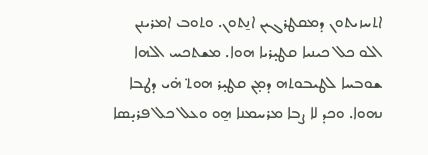ܐܬܚܙܝܬܘܢ ܕܡܩܛܪܓܝܢ ܐܢ̱ܬܘܢ. ܘܬܘܒ ܐܡܪܝܢܢ ܐܠܘ ܟܠ ܟܝܢܝܐ ܩܛܝ̣ܪܝܐ ܗܘܐ. ܡܫܬܟܚ ܐܠܗܐ ܫܘܒܚܐ ܠܛܝܒܘܬܗ ܕܡ̣ܢ ܩܛܝ̣ܪ ܗܘܬ݀ ܗ̇ܝ ܕܛܒܐ ܢܗܘܐ. ܘܟܕ ܠܐ ܨܒܐ ܡܪܚܡܢܐ ܗ̱ܘ ܘܥܠ ܟܠ ܦܪܝ̣ܣܐ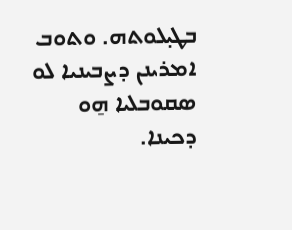ܒܛܝ̣ܠܘܬܗ. ܘܬܘܒ ܐܡܪܝܢܢ ܕܨܒܝܢܝܐ ܠܘ ܣܩܘܒܠܝܐ ܗ̱ܘ ܕܟܝܢܐ.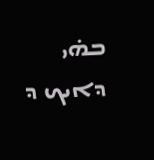ܒܗ̇ܝ ܕܐܝܟ ܕ